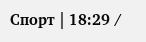Спорт | 18:29 /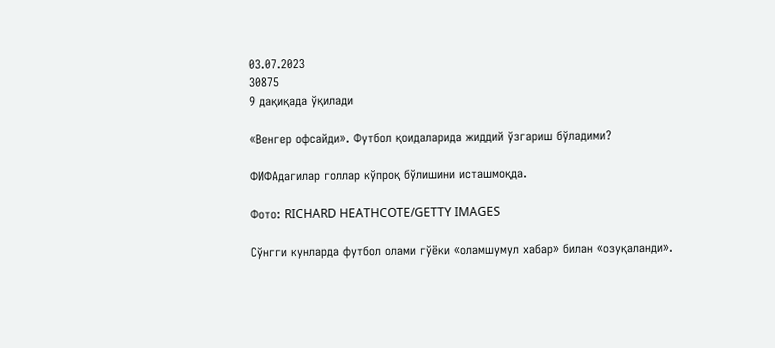03.07.2023
30875
9 дақиқада ўқилади

«Венгер офсайди». Футбол қоидаларида жиддий ўзгариш бўладими?

ФИФАдагилар голлар кўпроқ бўлишини исташмоқда.

Фото: RICHARD HEATHCOTE/GETTY IMAGES

Сўнгги кунларда футбол олами гўёки «оламшумул хабар» билан «озуқаланди».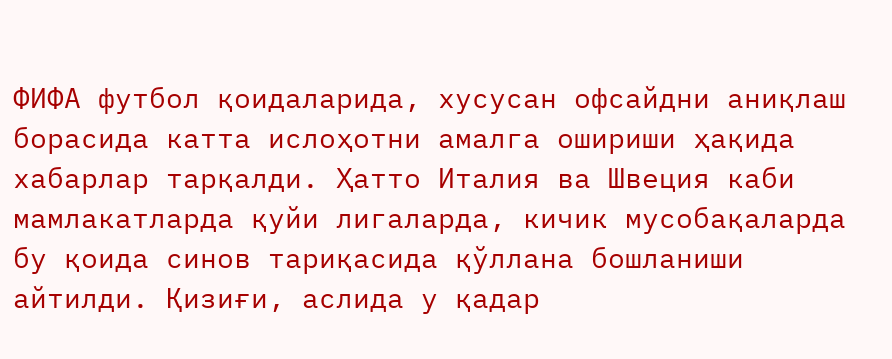ФИФА футбол қоидаларида, хусусан офсайдни аниқлаш борасида катта ислоҳотни амалга ошириши ҳақида хабарлар тарқалди. Ҳатто Италия ва Швеция каби мамлакатларда қуйи лигаларда, кичик мусобақаларда бу қоида синов тариқасида қўллана бошланиши айтилди. Қизиғи, аслида у қадар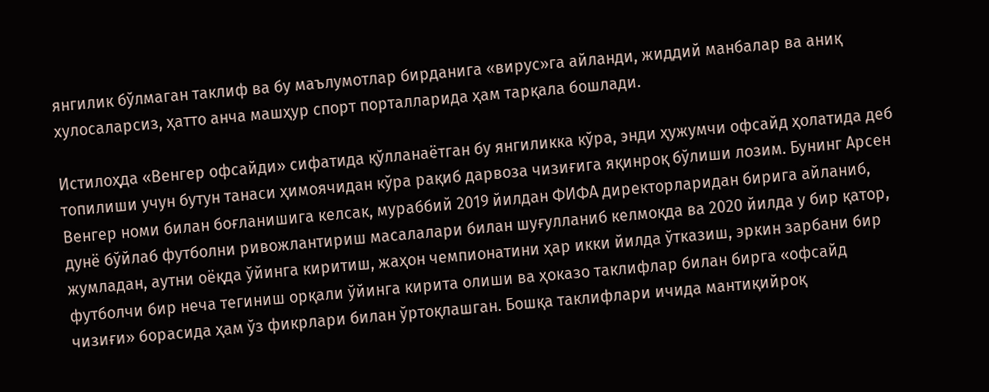янгилик бўлмаган таклиф ва бу маълумотлар бирданига «вирус»га айланди, жиддий манбалар ва аниқ хулосаларсиз, ҳатто анча машҳур спорт порталларида ҳам тарқала бошлади.

Истилоҳда «Венгер офсайди» сифатида қўлланаётган бу янгиликка кўра, энди ҳужумчи офсайд ҳолатида деб топилиши учун бутун танаси ҳимоячидан кўра рақиб дарвоза чизиғига яқинроқ бўлиши лозим. Бунинг Арсен Венгер номи билан боғланишига келсак, мураббий 2019 йилдан ФИФА директорларидан бирига айланиб, дунё бўйлаб футболни ривожлантириш масалалари билан шуғулланиб келмоқда ва 2020 йилда у бир қатор, жумладан, аутни оёқда ўйинга киритиш, жаҳон чемпионатини ҳар икки йилда ўтказиш, эркин зарбани бир футболчи бир неча тегиниш орқали ўйинга кирита олиши ва ҳоказо таклифлар билан бирга «офсайд чизиғи» борасида ҳам ўз фикрлари билан ўртоқлашган. Бошқа таклифлари ичида мантиқийроқ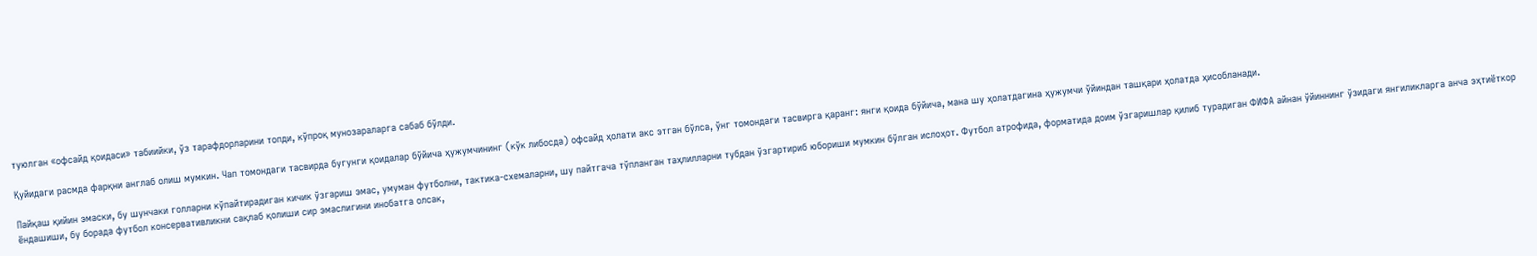туюлган «офсайд қоидаси» табиийки, ўз тарафдорларини топди, кўпроқ мунозараларга сабаб бўлди.

Қуйидаги расмда фарқни англаб олиш мумкин. Чап томондаги тасвирда бугунги қоидалар бўйича ҳужумчининг (кўк либосда) офсайд ҳолати акс этган бўлса, ўнг томондаги тасвирга қаранг: янги қоида бўйича, мана шу ҳолатдагина ҳужумчи ўйиндан ташқари ҳолатда ҳисобланади.

Пайқаш қийин эмаски, бу шунчаки голларни кўпайтирадиган кичик ўзгариш эмас, умуман футболни, тактика-схемаларни, шу пайтгача тўпланган таҳлилларни тубдан ўзгартириб юбориши мумкин бўлган ислоҳот. Футбол атрофида, форматида доим ўзгаришлар қилиб турадиган ФИФА айнан ўйиннинг ўзидаги янгиликларга анча эҳтиёткор ёндашиши, бу борада футбол консервативликни сақлаб қолиши сир эмаслигини инобатга олсак,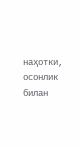наҳотки, осонлик билан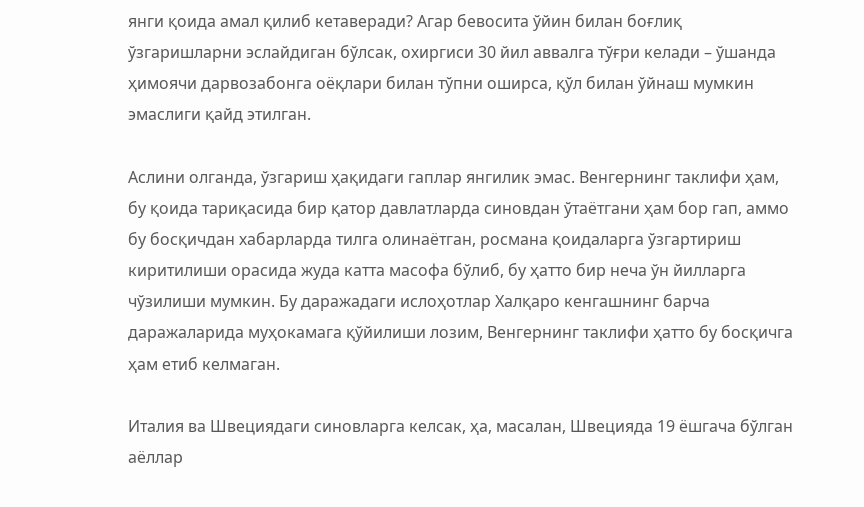янги қоида амал қилиб кетаверади? Агар бевосита ўйин билан боғлиқ ўзгаришларни эслайдиган бўлсак, охиргиси 30 йил аввалга тўғри келади – ўшанда ҳимоячи дарвозабонга оёқлари билан тўпни оширса, қўл билан ўйнаш мумкин эмаслиги қайд этилган.

Аслини олганда, ўзгариш ҳақидаги гаплар янгилик эмас. Венгернинг таклифи ҳам, бу қоида тариқасида бир қатор давлатларда синовдан ўтаётгани ҳам бор гап, аммо бу босқичдан хабарларда тилга олинаётган, росмана қоидаларга ўзгартириш киритилиши орасида жуда катта масофа бўлиб, бу ҳатто бир неча ўн йилларга чўзилиши мумкин. Бу даражадаги ислоҳотлар Халқаро кенгашнинг барча даражаларида муҳокамага қўйилиши лозим, Венгернинг таклифи ҳатто бу босқичга ҳам етиб келмаган.

Италия ва Швециядаги синовларга келсак, ҳа, масалан, Швецияда 19 ёшгача бўлган аёллар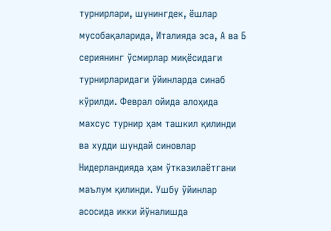турнирлари, шунингдек, ёшлар мусобақаларида, Италияда эса, А ва Б сериянинг ўсмирлар миқёсидаги турнирларидаги ўйинларда синаб кўрилди. Феврал ойида алоҳида махсус турнир ҳам ташкил қилинди ва худди шундай синовлар Нидерландияда ҳам ўтказилаётгани маълум қилинди. Ушбу ўйинлар асосида икки йўналишда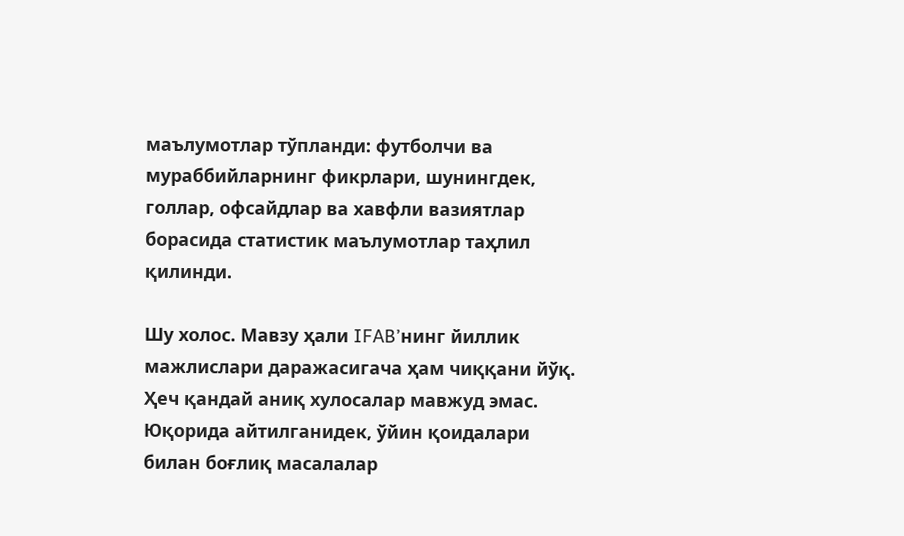маълумотлар тўпланди: футболчи ва мураббийларнинг фикрлари, шунингдек, голлар, офсайдлар ва хавфли вазиятлар борасида статистик маълумотлар таҳлил қилинди.

Шу холос. Мавзу ҳали IFAB’нинг йиллик мажлислари даражасигача ҳам чиққани йўқ. Ҳеч қандай аниқ хулосалар мавжуд эмас. Юқорида айтилганидек, ўйин қоидалари билан боғлиқ масалалар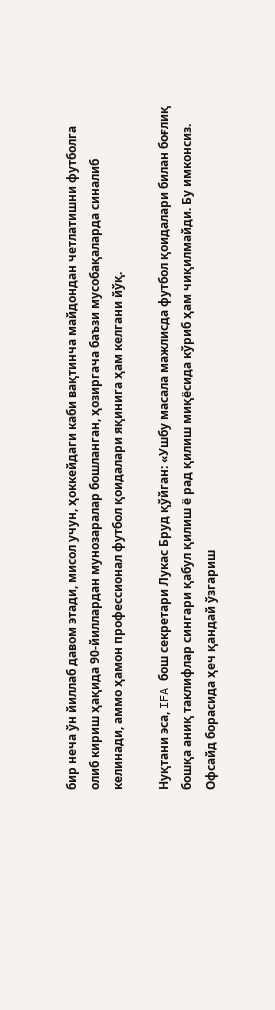бир неча ўн йиллаб давом этади, мисол учун, ҳоккейдаги каби вақтинча майдондан четлатишни футболга олиб кириш ҳақида 90-йиллардан мунозаралар бошланган, ҳозиргача баъзи мусобақаларда синалиб келинади, аммо ҳамон профессионал футбол қоидалари яқинига ҳам келгани йўқ.

Нуқтани эса, IFA бош секретари Лукас Бруд қўйган: «Ушбу масала мажлисда футбол қоидалари билан боғлиқ бошқа аниқ таклифлар сингари қабул қилиш ё рад қилиш миқёсида кўриб ҳам чиқилмайди. Бу имконсиз. Офсайд борасида ҳеч қандай ўзгариш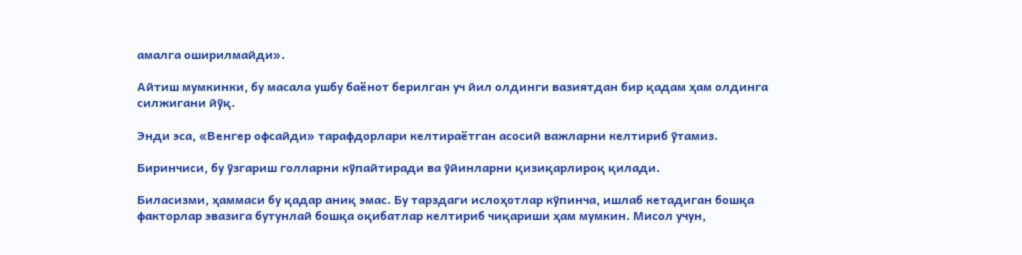амалга оширилмайди».

Айтиш мумкинки, бу масала ушбу баёнот берилган уч йил олдинги вазиятдан бир қадам ҳам олдинга силжигани йўқ.

Энди эса, «Венгер офсайди» тарафдорлари келтираётган асосий важларни келтириб ўтамиз.

Биринчиси, бу ўзгариш голларни кўпайтиради ва ўйинларни қизиқарлироқ қилади.

Биласизми, ҳаммаси бу қадар аниқ эмас. Бу тарздаги ислоҳотлар кўпинча, ишлаб кетадиган бошқа факторлар эвазига бутунлай бошқа оқибатлар келтириб чиқариши ҳам мумкин. Мисол учун,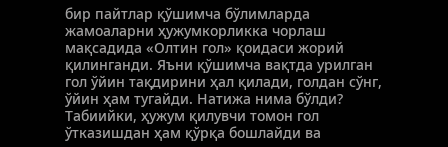бир пайтлар қўшимча бўлимларда жамоаларни ҳужумкорликка чорлаш мақсадида «Олтин гол» қоидаси жорий қилинганди. Яъни қўшимча вақтда урилган гол ўйин тақдирини ҳал қилади, голдан сўнг, ўйин ҳам тугайди. Натижа нима бўлди? Табиийки, ҳужум қилувчи томон гол ўтказишдан ҳам қўрқа бошлайди ва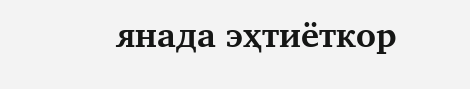янада эҳтиёткор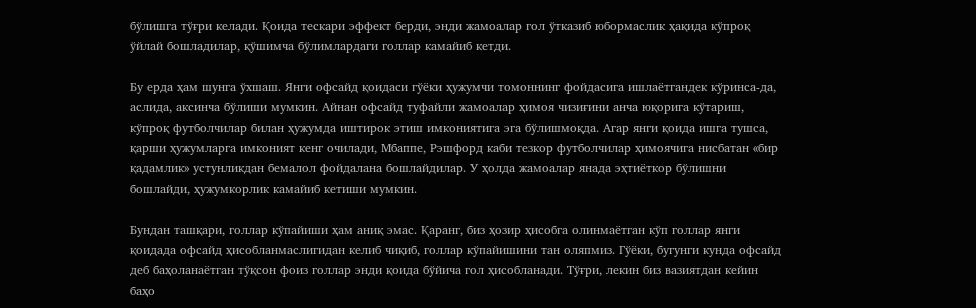бўлишга тўғри келади. Қоида тескари эффект берди, энди жамоалар гол ўтказиб юбормаслик ҳақида кўпроқ ўйлай бошладилар, қўшимча бўлимлардаги голлар камайиб кетди.

Бу ерда ҳам шунга ўхшаш. Янги офсайд қоидаси гўёки ҳужумчи томоннинг фойдасига ишлаётгандек кўринса-да, аслида, аксинча бўлиши мумкин. Айнан офсайд туфайли жамоалар ҳимоя чизиғини анча юқорига кўтариш, кўпроқ футболчилар билан ҳужумда иштирок этиш имкониятига эга бўлишмоқда. Агар янги қоида ишга тушса, қарши ҳужумларга имконият кенг очилади, Мбаппе, Рэшфорд каби тезкор футболчилар ҳимоячига нисбатан «бир қадамлик» устунликдан бемалол фойдалана бошлайдилар. У ҳолда жамоалар янада эҳтиёткор бўлишни бошлайди, ҳужумкорлик камайиб кетиши мумкин.

Бундан ташқари, голлар кўпайиши ҳам аниқ эмас. Қаранг, биз ҳозир ҳисобга олинмаётган кўп голлар янги қоидада офсайд ҳисобланмаслигидан келиб чиқиб, голлар кўпайишини тан оляпмиз. Гўёки, бугунги кунда офсайд деб баҳоланаётган тўқсон фоиз голлар энди қоида бўйича гол ҳисобланади. Тўғри, лекин биз вазиятдан кейин баҳо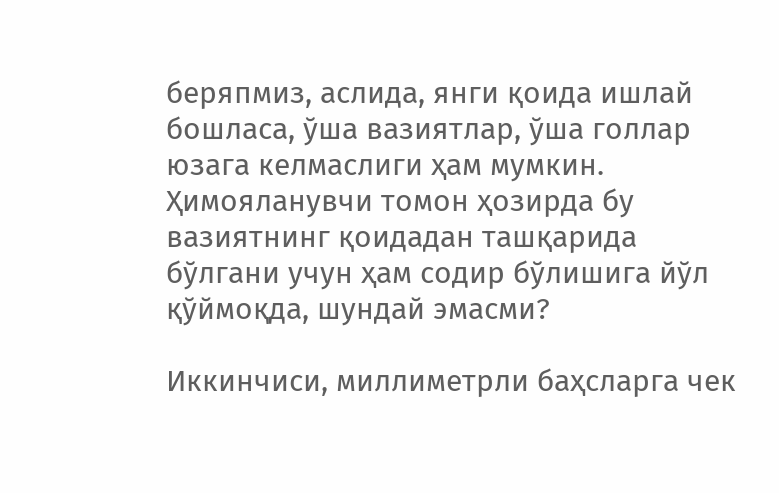беряпмиз, аслида, янги қоида ишлай бошласа, ўша вазиятлар, ўша голлар юзага келмаслиги ҳам мумкин. Ҳимояланувчи томон ҳозирда бу вазиятнинг қоидадан ташқарида бўлгани учун ҳам содир бўлишига йўл қўймоқда, шундай эмасми?

Иккинчиси, миллиметрли баҳсларга чек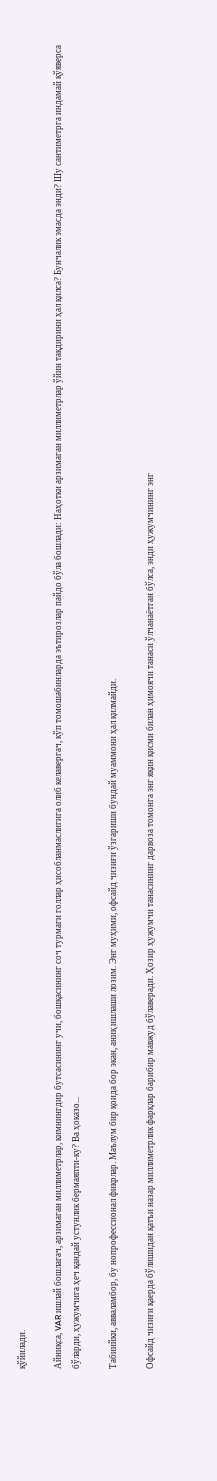қўйилади.

Айниқса, VAR ишлай бошлагач, арзимаган миллиметрлар, кимнингдир бутсасининг учи, бошқасининг соч турмаги голлар ҳисобланмаслигига олиб келавергач, кўп томошабинларда эътирозлар пайдо бўла бошлади: Наҳотки арзимаган миллиметрлар ўйин тақдирини ҳал қилса? Бунчалик эмасда энди? Шу сантиметрга индамай қўяверса бўларди, ҳужумчига ҳеч қандай устунлик бермаяпти-ку? Ва ҳоказо...

Табиийки, авваламбор, бу нопрофессионал фикрлар. Маълум бир қоида бор экан, аниқ ишлаши лозим. Энг муҳими, офсайд чизиғи ўзгариши бундай муаммони ҳал қилмайди.

Офсайд чизиғи қаерда бўлишидан қатъи назар миллиметрлик фарқлар барибир мавжуд бўлаверади. Ҳозир ҳужумчи танасининг дарвоза томонга энг яқин қисми билан ҳимоячи танаси ўлчанаётган бўлса, энди ҳужумчининг энг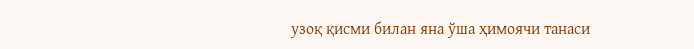узоқ қисми билан яна ўша ҳимоячи танаси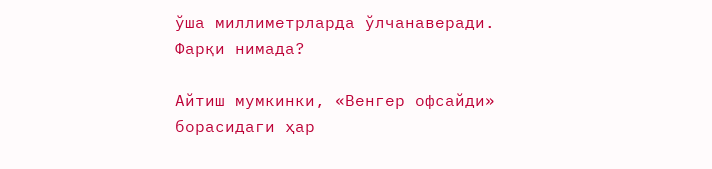ўша миллиметрларда ўлчанаверади. Фарқи нимада?

Айтиш мумкинки, «Венгер офсайди» борасидаги ҳар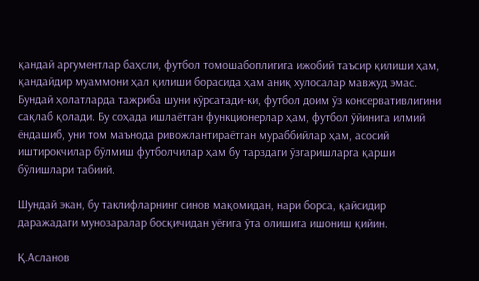қандай аргументлар баҳсли, футбол томошабоплигига ижобий таъсир қилиши ҳам, қандайдир муаммони ҳал қилиши борасида ҳам аниқ хулосалар мавжуд эмас. Бундай ҳолатларда тажриба шуни кўрсатади-ки, футбол доим ўз консервативлигини сақлаб қолади. Бу соҳада ишлаётган функционерлар ҳам, футбол ўйинига илмий ёндашиб, уни том маънода ривожлантираётган мураббийлар ҳам, асосий иштирокчилар бўлмиш футболчилар ҳам бу тарздаги ўзгаришларга қарши бўлишлари табиий.

Шундай экан, бу таклифларнинг синов мақомидан, нари борса, қайсидир даражадаги мунозаралар босқичидан уёғига ўта олишига ишониш қийин.

Қ.Асланов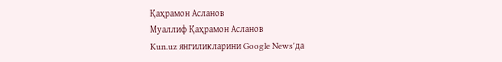Қаҳрамон Асланов
Муаллиф Қаҳрамон Асланов
Kun.uz янгиликларини Google News'да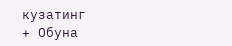кузатинг
+ Обуна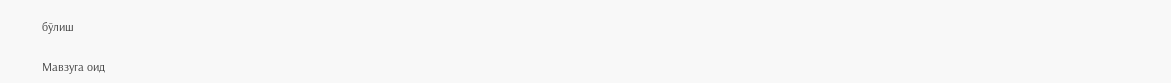бўлиш

Мавзуга оид